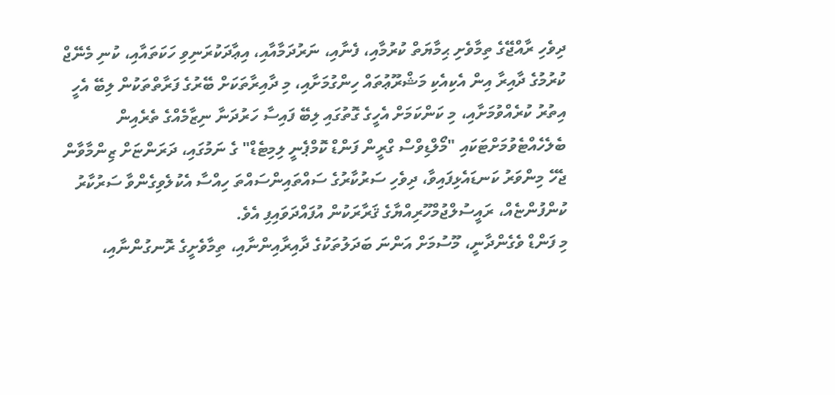ދިވެހި ރާއްޖޭގެ ތިމާވެށި ޙިމާޔަތް ކުރުމާއި، ފެނާއި، ނަރުދަމާއާއި، އިޢާދަކުރަނިވި ހަކަތައާއި، ކުނި މެނޭޖް ކުރުމުގެ ދާއިރާ އިން އެކިއެކި މަޝްރޫޢުތައް ހިންގުމަށާއި، މި ދާއިރާތަކަށް ބޭރުގެ ފަރާތްތަކުން ލިބޭ އެހީ އިތުރު ކުރެއްވުމަށާއި، މި ކަންކަމަށް އެހީގެ ގޮތުގައި ލިބޭ ފައިސާ ހަރުދަނާ ނިޒާމެއްގެ ތެރެއިން ބެލެހެއްޓެވުމަށްޓަކައި "މޯލްޑިވްސް ގްރީން ފަންޑް ކޮމްޕެނީ ލިމިޓެޑް" ގެ ނަމުގައި، ދަރަންޏަށް ޒިންމާވާން ޖެހޭ މިންވަރު ކަނޑައެޅިފައިވާ، ދިވެހި ސަރުކާރުގެ ސައްތައިންސައްތަ ހިއްސާ އެކުލެވިގެންވާ ސަރުކާރު ކުންފުންޏެއް، ރައީސުލްޖުމްހޫރިއްޔާގެ ޤަރާރަކުން އުފައްދަވައިފި އެވެ.
މި ފަންޑް ވެގެންދާނީ، މޫސުމަށް އަންނަ ބަދަލުތަކުގެ ދާއިރާއިންނާއި، ތިމާވެށީގެ ރޮނގުންނާއި،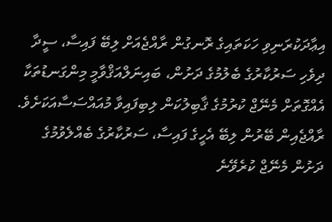އިޢާދަކުރަނިވި ހަކަތައިގެ ރޮނގުން ރާއްޖެއަށް ލިބޭ ފައިސާ، ސީދާ ދިވެހި ސަރުކާރުގެ ބެލުމުގެ ދަށުން، ބައިނަލްއަޤްވާމީ މިންގަނޑުތަކާ އެއްގޮތަށް މެނޭޖް ކުރުމުގެ ޤާބިލުކަން ލިބިފައިވާ މުއައްސަސާއަކަށެވެ.
ރާއްޖެއިން ބޭރުން ލިބޭ އެހީގެ ފައިސާ، ސަރުކާރުގެ ބެއްލެވުމުގެ ދަށުން މެނޭޖް ކުރެވޭނެ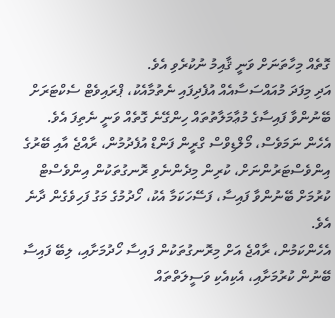ގޮތެއް މިހާތަނަށް ވަނީ ޤާއިމު ނުކުރެވި އެވެ.
އަދި މިފަދަ މުއައްސަސާއެއް އުފެދިފައި ނެތުމާއެކު، ޕްރައިވެޓް ސެކްޓަރަށް ބޭނުންވާ ފައިސާގެ މުޢާމަލާތުތައް ހިންގޭނެ ގޮތެއް ވަނީ ނެތިފަ އެވެ.
އެހެން ނަމަވެސް، މޯލްޑިވްސް ގްރީން ފަންޑް އުފެދުމުން، ރާއްޖެ އާއި ބޭރުގެ އިންވެސްޓަރުންނަށް، ކުރިން މިދެންނެވި ރޮނގުތަކުން އިންވެސްޓް ކުރުމަށް ބޭނުންވާ ފައިސާ، ފަސޭހަކަމާ އެކު، ހޯދުމުގެ މަގު ފަހިވެގެން ދާނެ އެވެ.
އެހެންކަމުން، ރާއްޖެ އަށް މިރޮނގުތަކުން ފައިސާ ހޯދުމަށާއި، ލިބޭ ފައިސާ ބޭނުން ކުރުމަށާއި، އެކިއެކި ވަސީލަތްތައް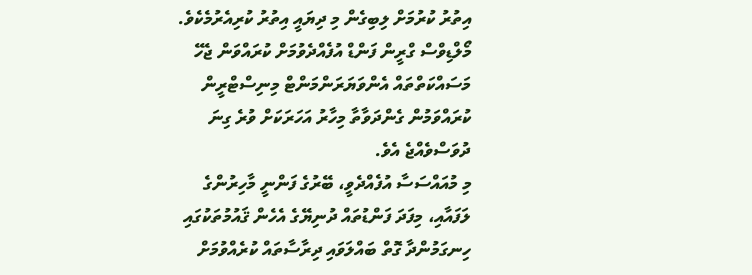އިތުރު ކުރުމަށް ލިބިގެން މި ދިޔައީ އިތުރު ކުރިއެރުމެކެވެ.
މޯލްޑިވްސް ގްރީން ފަންޑް އުފެއްދެވުމަށް ކުރައްވަން ޖެހޭ މަސައްކަތްތައް އެންވަޔަރަންމަންޓް މިނިސްޓްރީން ކުރައްވަމުން ގެންދަވާތާ މިހާރު އަހަރަކަށް ވުރެ ގިނަ ދުވަސްވެއްޖެ އެވެ.
މި މުއައްސަސާ އުފެއްދެވީ، ބޭރުގެ ފަންނީ މާހިރުންގެ ލަފައާއި، މިފަދަ ފަންޑުތައް ދުނިޔޭގެ އެހެން ޤައުމުތަކުގައި ހިނގަމުންދާ ގޮތް ބައްލަވައި ދިރާސާތައް ކުރެއްވުމަށް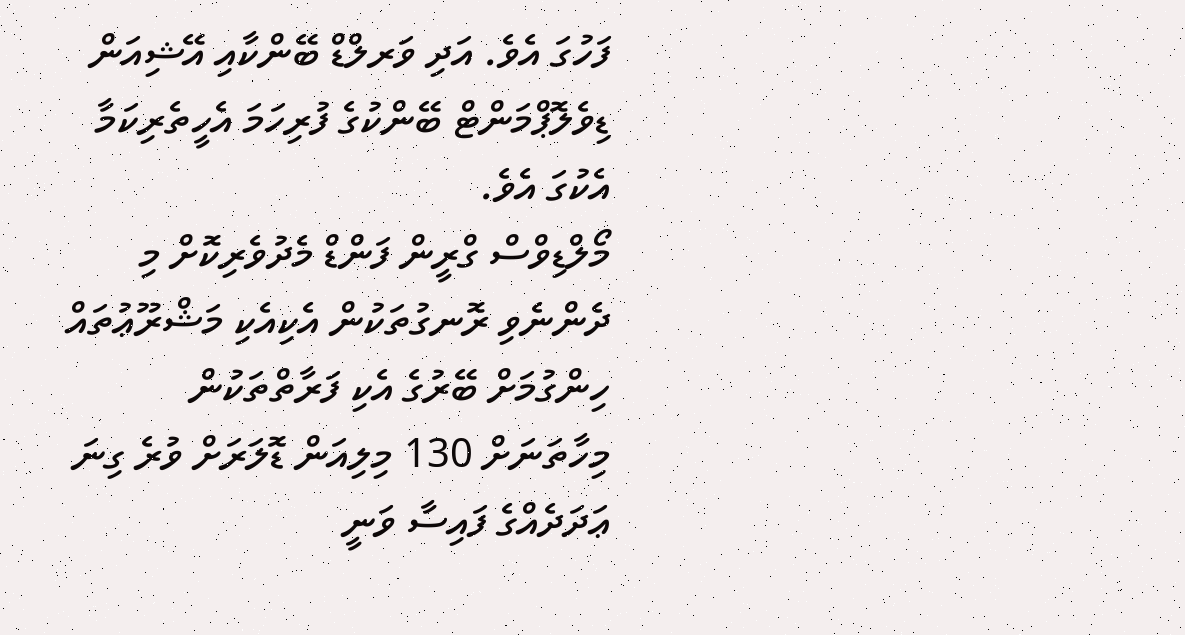ފަހުގަ އެވެ. އަދި ވަރލްޑް ބޭންކާއި އޭޝިއަން ޑިވެލޮޕްމަންޓް ބޭންކުގެ ފުރިހަމަ އެހީތެރިކަމާ އެކުގަ އެވެ.
މޯލްޑިވްސް ގްރީން ފަންޑް މެދުވެރިކޮށް މި ދެންނެވި ރޮނގުތަކުން އެކިއެކި މަޝްރޫޢުތައް ހިންގުމަށް ބޭރުގެ އެކި ފަރާތްތަކުން މިހާތަނަށް 130 މިލިއަން ޑޮލަރަށް ވުރެ ގިނަ ޢަދަދެއްގެ ފައިސާ ވަނީ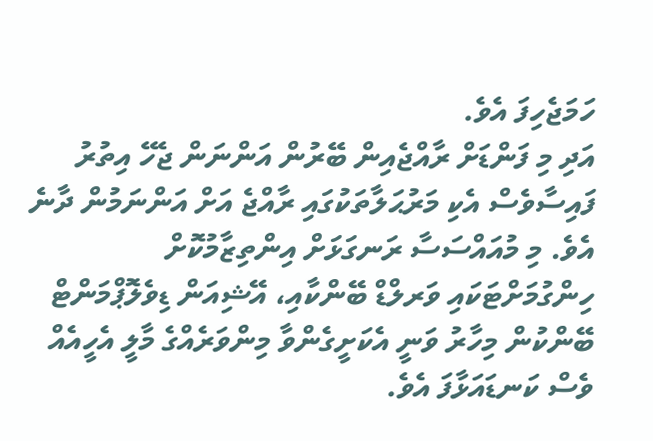ހަމަޖެހިފަ އެވެ.
އަދި މި ފަންޑަށް ރާއްޖެއިން ބޭރުން އަންނަން ޖެހޭ އިތުރު ފައިސާވެސް އެކި މަރުޙަލާތަކުގައި ރާއްޖެ އަށް އަންނަމުން ދާނެ އެވެ. މި މުއައްސަސާ ރަނގަޅަށް އިންތިޒާމުކޮށް ހިންގުމަށްޓަކައި ވަރލްޑް ބޭންކާއި، އޭޝިއަން ޑިވެލޮޕްމަންޓް ބޭންކުން މިހާރު ވަނީ އެކަށީގެންވާ މިންވަރެއްގެ މާލީ އެހީއެއް ވެސް ކަނޑައަޅާފަ އެވެ.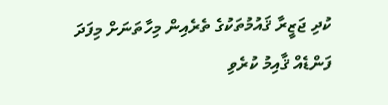ކުދި ޖަޒީރާ ޤައުމުތަކުގެ ތެރެއިން މިހާތަނަށް މިފަދަ ފަންޑެއް ޤާއިމު ކުރެވި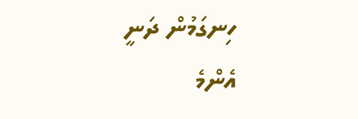ހިނގަމުން ދަނީ އެންމެ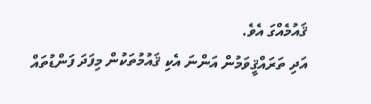ޤައުމެއްގަ އެވެ.
އަދި ތަރައްޤީވަމުން އަންނަ އެކި ޤައުމުތަކުން މިފަދަ ފަންޑުތައް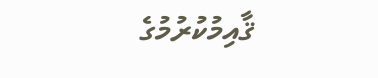ޤާއިމުކުރުމުގެ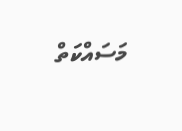މަސައްކަތް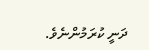ދަނީ ކުރަމުންނެވެ.